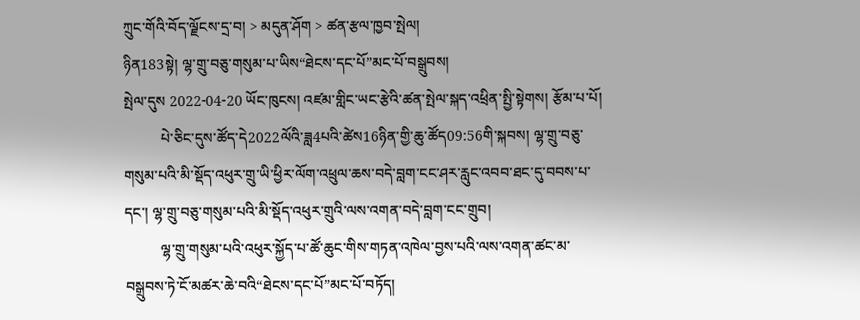ཀྲུང་གོའི་བོད་ལྗོངས་དྲ་བ། > མདུན་ཤོག > ཚན་རྩལ་ཁྱབ་སྤེལ།
ཉིན183སྟེ། ལྷ་གྲུ་བཅུ་གསུམ་པ་ཡིས“ཐེངས་དང་པོ”མང་པོ་བསྒྲུབས།
སྤེལ་དུས 2022-04-20 ཡོང་ཁུངས། འཛམ་གླིང་ཡང་རྩེའི་ཚན་སྤེལ་སྐད་འཕྲིན་སྤྱི་སྟེགས། རྩོམ་པ་པོ།
          པེ་ཅིང་དུས་ཚོད་དེ2022ལོའི་ཟླ4པའི་ཚེས16ཉིན་གྱི་ཆུ་ཚོད09:56གི་སྐབས། ལྷ་གྲུ་བཅུ་གསུམ་པའི་མི་སྡོད་འཕུར་གྲུ་ཡི་ཕྱིར་ལོག་འཕྲུལ་ཆས་བདེ་བླག་ངང་ཤར་རླུང་འབབ་ཐང་དུ་བབས་པ་དང་། ལྷ་གྲུ་བཅུ་གསུམ་པའི་མི་སྡོད་འཕུར་གྲུའི་ལས་འགན་བདེ་བླག་ངང་གྲུབ།
          ལྷ་གྲུ་གསུམ་པའི་འཕུར་སྐྱོད་པ་ཚོ་ཆུང་གིས་གཏན་འཁེལ་བྱས་པའི་ལས་འགན་ཚང་མ་བསྒྲུབས་ཏེ་ངོ་མཚར་ཆེ་བའི“ཐེངས་དང་པོ”མང་པོ་བཏོད།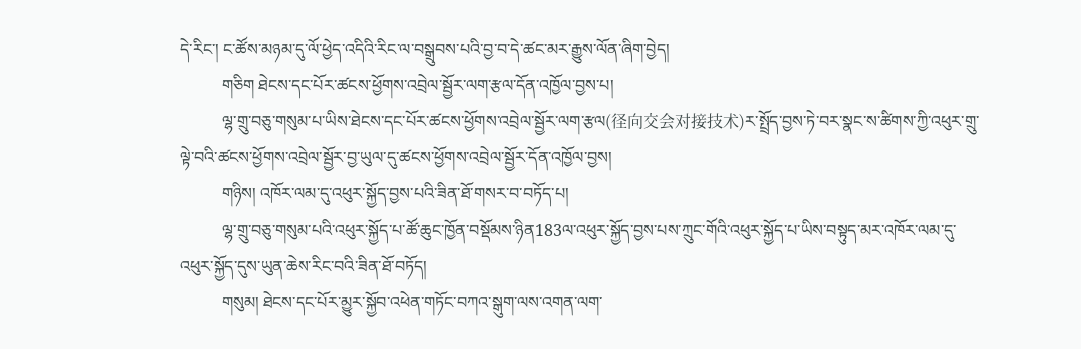དེ་རིང་། ང་ཚོས་མཉམ་དུ་ལོ་ཕྱེད་འདིའི་རིང་ལ་བསྒྲུབས་པའི་བྱ་བ་དེ་ཚང་མར་རྒྱུས་ལོན་ཞིག་བྱེད།
          གཅིག ཐེངས་དང་པོར་ཚངས་ཕྱོགས་འབྲེལ་སྦྱོར་ལག་རྩལ་དོན་འཁྱོལ་བྱས་པ།
          ལྷ་གྲུ་བཅུ་གསུམ་པ་ཡིས་ཐེངས་དང་པོར་ཚངས་ཕྱོགས་འབྲེལ་སྦྱོར་ལག་རྩལ(径向交会对接技术)ར་སྤྲོད་བྱས་ཏེ་བར་སྣང་ས་ཚིགས་ཀྱི་འཕུར་གྲུ་ལྟེ་བའི་ཚངས་ཕྱོགས་འབྲེལ་སྦྱོར་བྱ་ཡུལ་དུ་ཚངས་ཕྱོགས་འབྲེལ་སྦྱོར་དོན་འཁྱོལ་བྱས།
          གཉིས། འཁོར་ལམ་དུ་འཕུར་སྐྱོད་བྱས་པའི་ཟིན་ཐོ་གསར་བ་བཏོད་པ།
          ལྷ་གྲུ་བཅུ་གསུམ་པའི་འཕུར་སྐྱོད་པ་ཚོ་ཆུང་ཁྱོན་བསྡོམས་ཉིན183ལ་འཕུར་སྐྱོད་བྱས་པས་ཀྲུང་གོའི་འཕུར་སྐྱོད་པ་ཡིས་བསྟུད་མར་འཁོར་ལམ་དུ་འཕུར་སྐྱོད་དུས་ཡུན་ཆེས་རིང་བའི་ཟིན་ཐོ་བཏོད།
          གསུམ། ཐེངས་དང་པོར་མྱུར་སྐྱོབ་འཕེན་གཏོང་བཀའ་སྒུག་ལས་འགན་ལག་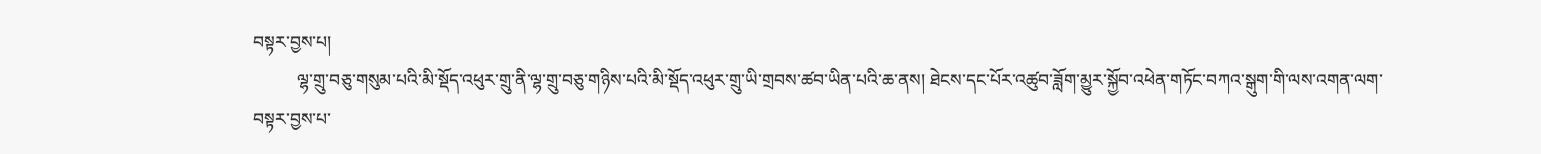བསྟར་བྱས་པ།
          ལྷ་གྲུ་བཅུ་གསུམ་པའི་མི་སྡོད་འཕུར་གྲུ་ནི་ལྷ་གྲུ་བཅུ་གཉིས་པའི་མི་སྡོད་འཕུར་གྲུ་ཡི་གྲབས་ཚབ་ཡིན་པའི་ཆ་ནས། ཐེངས་དང་པོར་འཚུབ་ཟློག་མྱུར་སྐྱོབ་འཕེན་གཏོང་བཀའ་སྒུག་གི་ལས་འགན་ལག་བསྟར་བྱས་པ་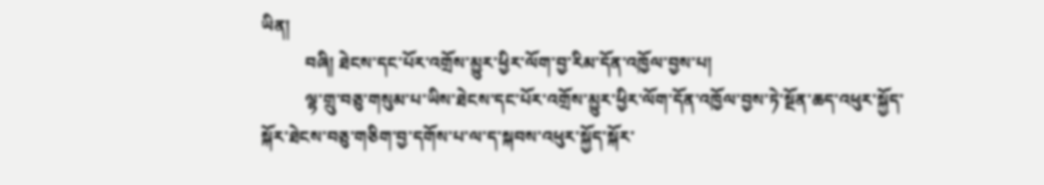ཡིན།
          བཞི། ཐེངས་དང་པོར་འགྲོས་མྱུར་ཕྱིར་ལོག་བྱ་རིམ་དོན་འཁྱོལ་བྱས་པ།
          ལྷ་གྲུ་བཅུ་གསུམ་པ་ཡིས་ཐེངས་དང་པོར་འགྲོས་མྱུར་ཕྱིར་ལོག་དོན་འཁྱོལ་བྱས་ཏེ་སྔོན་ཆད་འཕུར་སྐྱོད་སྐོར་ཐེངས་བཅུ་གཅིག་བྱ་དགོས་པ་ལ་ད་སྐབས་འཕུར་སྐྱོད་སྐོར་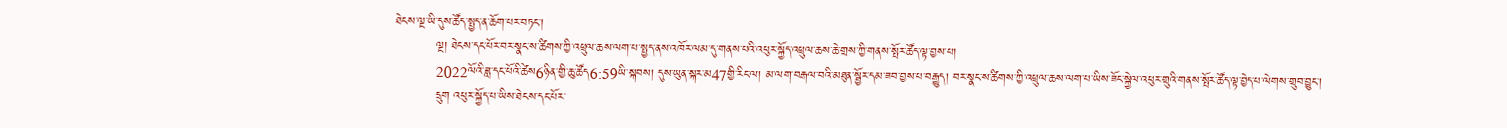ཐེངས་ལྔ་ཡི་དུས་ཚོད་སྤྱད་ན་ཆོག་པར་བཏང་།
          ལྔ། ཐེངས་དང་པོར་བར་སྣང་ས་ཚིགས་ཀྱི་འཕྲུལ་ཆས་ལག་པ་སྤྱད་ནས་འཁོར་ལམ་དུ་གནས་པའི་འཕུར་སྐྱོད་འཕྲུལ་ཆས་ཆེ་གྲས་ཀྱི་གནས་སྤོར་ཚོད་ལྟ་བྱས་པ།
          2022ལོའི་ཟླ་དང་པོའི་ཚེས6ཉིན་གྱི་ཆུ་ཚོད6:59ཡི་སྐབས། དུས་ཡུན་སྐར་མ47གྱི་རིང་ལ། མ་ལག་བརྒལ་བའི་མཐུན་སྦྱོར་དམ་ཟབ་བྱས་པ་བརྒྱུད། བར་སྣང་ས་ཚིགས་ཀྱི་འཕྲུལ་ཆས་ལག་པ་ཡིས་ཟོང་སྐྱེལ་འཕུར་གྲུའི་གནས་སྤོར་ཚོད་ལྟ་བྱེད་པ་ལེགས་གྲུབ་བྱུང་།
          དྲུག འཕུར་སྐྱོད་པ་ཡིས་ཐེངས་དང་པོར་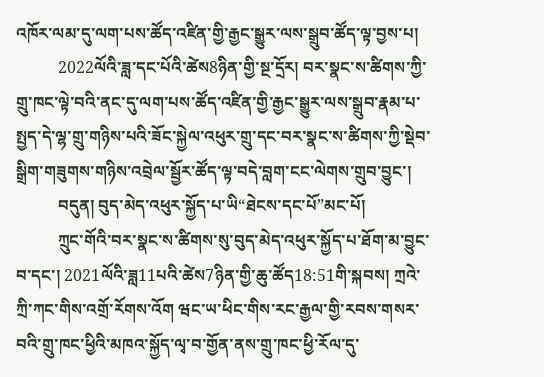འཁོར་ལམ་དུ་ལག་པས་ཚོད་འཛིན་གྱི་རྒྱང་སྒྱུར་ལས་སྒྲུབ་ཚོད་ལྟ་བྱས་པ།
          2022ལོའི་ཟླ་དང་པོའི་ཚེས8ཉིན་གྱི་སྔ་དྲོར། བར་སྣང་ས་ཚིགས་ཀྱི་གྲུ་ཁང་ལྟེ་བའི་ནང་དུ་ལག་པས་ཚོད་འཛིན་གྱི་རྒྱང་སྒྱུར་ལས་སྒྲུབ་རྣམ་པ་སྤྱད་དེ་ལྷ་གྲུ་གཉིས་པའི་ཟོང་སྐྱེལ་འཕུར་གྲུ་དང་བར་སྣང་ས་ཚིགས་ཀྱི་སྡེབ་སྒྲིག་གཟུགས་གཉིས་འབྲེལ་སྦྱོར་ཚོད་ལྟ་བདེ་བླག་ངང་ལེགས་གྲུབ་བྱུང་།
          བདུན། བུད་མེད་འཕུར་སྐྱོད་པ་ཡི“ཐེངས་དང་པོ”མང་པོ།
          ཀྲུང་གོའི་བར་སྣང་ས་ཚིགས་སུ་བུད་མེད་འཕུར་སྐྱོད་པ་ཐོག་མ་བྱུང་བ་དང་། 2021ལོའི་ཟླ11པའི་ཚེས7ཉིན་གྱི་ཆུ་ཚོད18:51གི་སྐབས། ཀྲའེ་ཀྲི་ཀང་གིས་འགྲོ་རོགས་འོག ཝང་ཡ་ཕིང་གིས་རང་རྒྱལ་གྱི་རབས་གསར་བའི་གྲུ་ཁང་ཕྱིའི་མཁའ་སྐྱོད་ལྭ་བ་གྱོན་ནས་གྲུ་ཁང་ཕྱི་རོལ་དུ་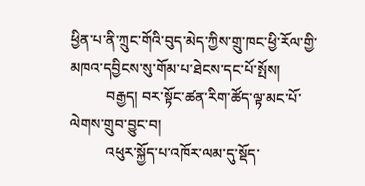ཕྱིན་པ་ནི་ཀྲུང་གོའི་བུད་མེད་ཀྱིས་གྲུ་ཁང་ཕྱི་རོལ་གྱི་མཁའ་དབྱིངས་སུ་གོམ་པ་ཐེངས་དང་པོ་སྤོས།
          བརྒྱད། བར་སྟོང་ཚན་རིག་ཚོད་ལྟ་མང་པོ་ལེགས་གྲུབ་བྱུང་བ།
          འཕུར་སྐྱོད་པ་འཁོར་ལམ་དུ་སྡོད་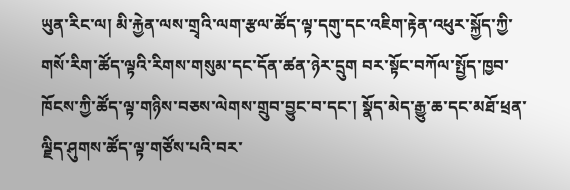ཡུན་རིང་ལ། མི་རྐྱེན་ལས་གྲྭའི་ལག་རྩལ་ཚོད་ལྟ་དགུ་དང་འཇིག་རྟེན་འཕུར་སྐྱོད་ཀྱི་གསོ་རིག་ཚོད་ལྟའི་རིགས་གསུམ་དང་དོན་ཚན་ཉེར་དྲུག བར་སྟོང་བཀོལ་སྤྱོད་ཁྱབ་ཁོངས་ཀྱི་ཚོད་ལྟ་གཉིས་བཅས་ལེགས་གྲུབ་བྱུང་བ་དང་། སྣོད་མེད་རྒྱུ་ཆ་དང་མཐོ་ཕྲན་ལྗིད་ཤུགས་ཚོད་ལྟ་གཙོས་པའི་བར་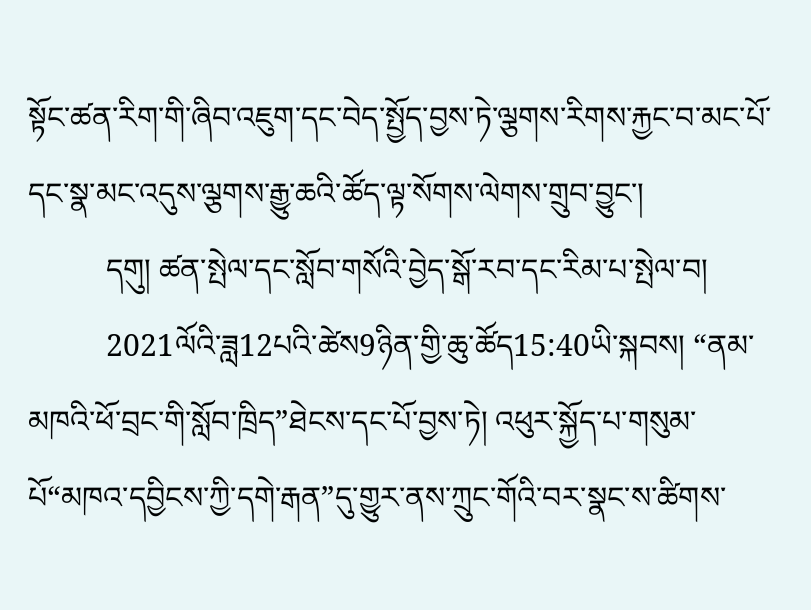སྟོང་ཚན་རིག་གི་ཞིབ་འཇུག་དང་བེད་སྤྱོད་བྱས་ཏེ་ལྕགས་རིགས་རྐྱང་བ་མང་པོ་དང་སྣ་མང་འདུས་ལྕགས་རྒྱུ་ཆའི་ཚོད་ལྟ་སོགས་ལེགས་གྲུབ་བྱུང་།
          དགུ། ཚན་སྤེལ་དང་སློབ་གསོའི་བྱེད་སྒོ་རབ་དང་རིམ་པ་སྤེལ་བ།
          2021ལོའི་ཟླ12པའི་ཚེས9ཉིན་གྱི་ཆུ་ཚོད15:40ཡི་སྐབས། “ནམ་མཁའི་ཕོ་བྲང་གི་སློབ་ཁྲིད”ཐེངས་དང་པོ་བྱས་ཏེ། འཕུར་སྐྱོད་པ་གསུམ་པོ“མཁའ་དབྱིངས་ཀྱི་དགེ་རྒན”དུ་གྱུར་ནས་ཀྲུང་གོའི་བར་སྣང་ས་ཚིགས་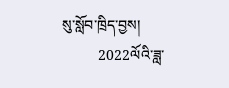སུ་སློབ་ཁྲིད་བྱས།
          2022ལོའི་ཟླ་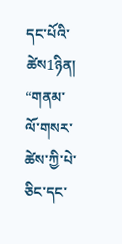དང་པོའི་ཚེས1ཉིན། “གནམ་ལོ་གསར་ཚེས་ཀྱི་པེ་ཅིང་དང་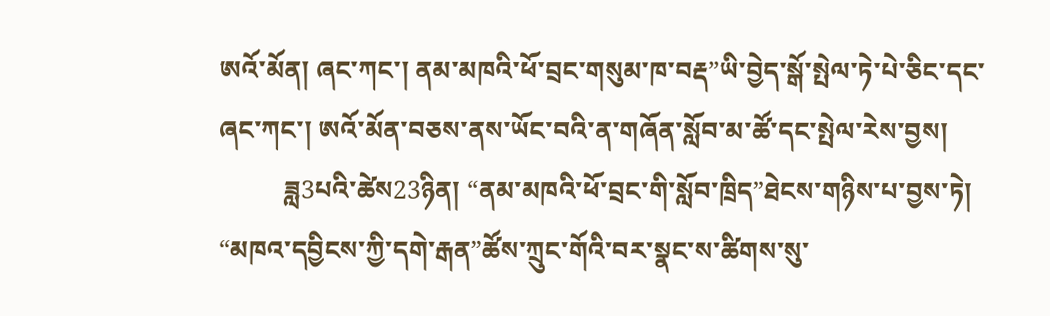ཨའོ་མོན། ཞང་ཀང་། ནམ་མཁའི་ཕོ་བྲང་གསུམ་ཁ་བརྡ”ཡི་བྱེད་སྒོ་སྤེལ་ཏེ་པེ་ཅིང་དང་ཞང་ཀང་། ཨའོ་མོན་བཅས་ནས་ཡོང་བའི་ན་གཞོན་སློབ་མ་ཚོ་དང་སྤེལ་རེས་བྱས།
          ཟླ3པའི་ཚེས23ཉིན། “ནམ་མཁའི་ཕོ་བྲང་གི་སློབ་ཁྲིད”ཐེངས་གཉིས་པ་བྱས་ཏེ། “མཁའ་དབྱིངས་ཀྱི་དགེ་རྒན”ཚོས་ཀྲུང་གོའི་བར་སྣང་ས་ཚིགས་སུ་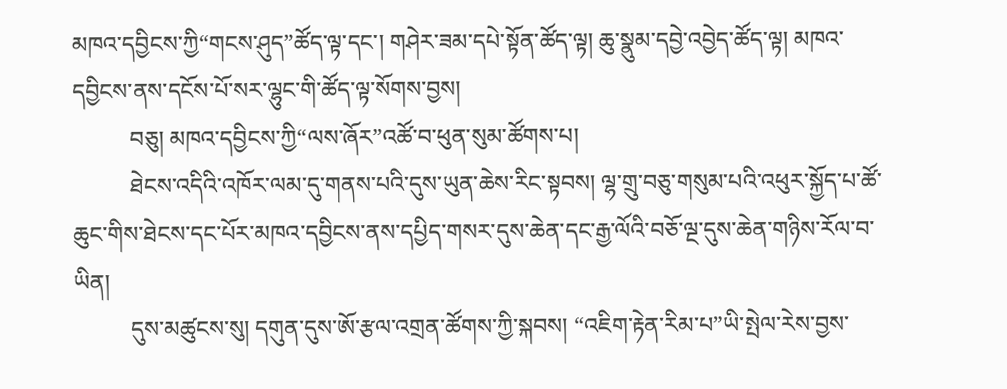མཁའ་དབྱིངས་ཀྱི“གངས་ཤུད”ཚོད་ལྟ་དང་། གཤེར་ཟམ་དཔེ་སྟོན་ཚོད་ལྟ། ཆུ་སྣུམ་དབྱེ་འབྱེད་ཚོད་ལྟ། མཁའ་དབྱིངས་ནས་དངོས་པོ་སར་ལྷུང་གི་ཚོད་ལྟ་སོགས་བྱས།
          བཅུ། མཁའ་དབྱིངས་ཀྱི“ལས་ཞོར”འཚོ་བ་ཕུན་སུམ་ཚོགས་པ།
          ཐེངས་འདིའི་འཁོར་ལམ་དུ་གནས་པའི་དུས་ཡུན་ཆེས་རིང་སྟབས། ལྷ་གྲུ་བཅུ་གསུམ་པའི་འཕུར་སྐྱོད་པ་ཚོ་ཆུང་གིས་ཐེངས་དང་པོར་མཁའ་དབྱིངས་ནས་དཔྱིད་གསར་དུས་ཆེན་དང་རྒྱ་ལོའི་བཅོ་ལྔ་དུས་ཆེན་གཉིས་རོལ་བ་ཡིན།
          དུས་མཚུངས་སུ། དགུན་དུས་ཨོ་རྩལ་འགྲན་ཚོགས་ཀྱི་སྐབས། “འཇིག་རྟེན་རིམ་པ”ཡི་སྤེལ་རེས་བྱས་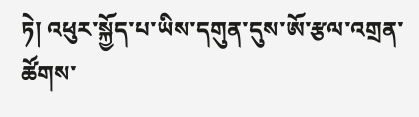ཏེ། འཕུར་སྐྱོད་པ་ཡིས་དགུན་དུས་ཨོ་རྩལ་འགྲན་ཚོགས་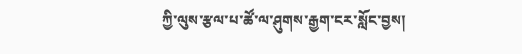ཀྱི་ལུས་རྩལ་པ་ཚོ་ལ་ཤུགས་རྒྱག་ངར་སློང་བྱས།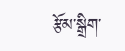རྩོམ་སྒྲིག་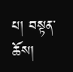པ། བསྟན་ཆོས།